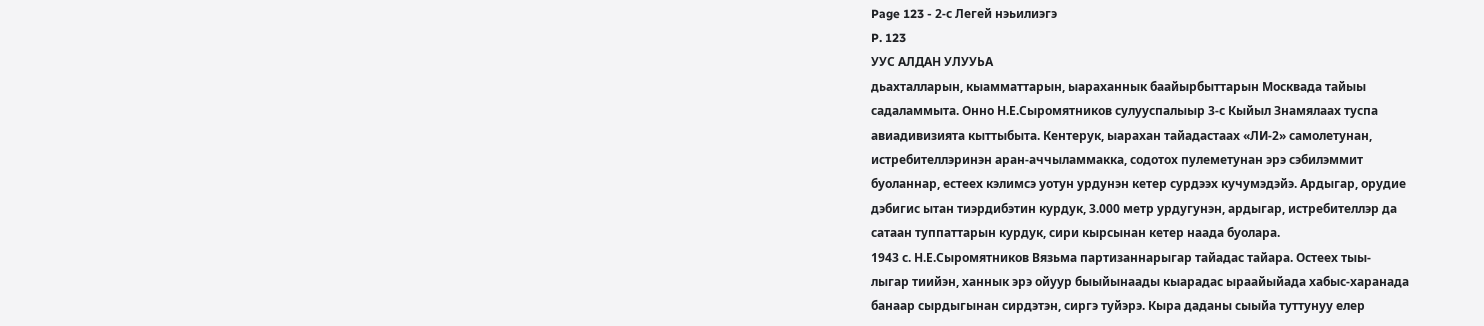Page 123 - 2-с Легей нэьилиэгэ
P. 123
УУС АЛДАН УЛУУЬА
дьахталларын, кыамматтарын, ыараханнык баайырбыттарын Москвада тайыы
садаламмыта. Онно Н.Е.Сыромятников сулууспалыыр 3-с Кыйыл Знамялаах туспа
авиадивизията кыттыбыта. Кентерук, ыарахан тайадастаах «ЛИ-2» самолетунан,
истребителлэринэн аран-аччыламмакка, содотох пулеметунан эрэ сэбилэммит
буоланнар, естеех кэлимсэ уотун урдунэн кетер сурдээх кучумэдэйэ. Ардыгар, орудие
дэбигис ытан тиэрдибэтин курдук, 3.000 метр урдугунэн, ардыгар, истребителлэр да
сатаан туппаттарын курдук, сири кырсынан кетер наада буолара.
1943 с. Н.Е.Сыромятников Вязьма партизаннарыгар тайадас тайара. Остеех тыы-
лыгар тиийэн, ханнык эрэ ойуур быыйынаады кыарадас ыраайыйада хабыс-харанада
банаар сырдыгынан сирдэтэн, сиргэ туйэрэ. Кыра даданы сыыйа туттунуу елер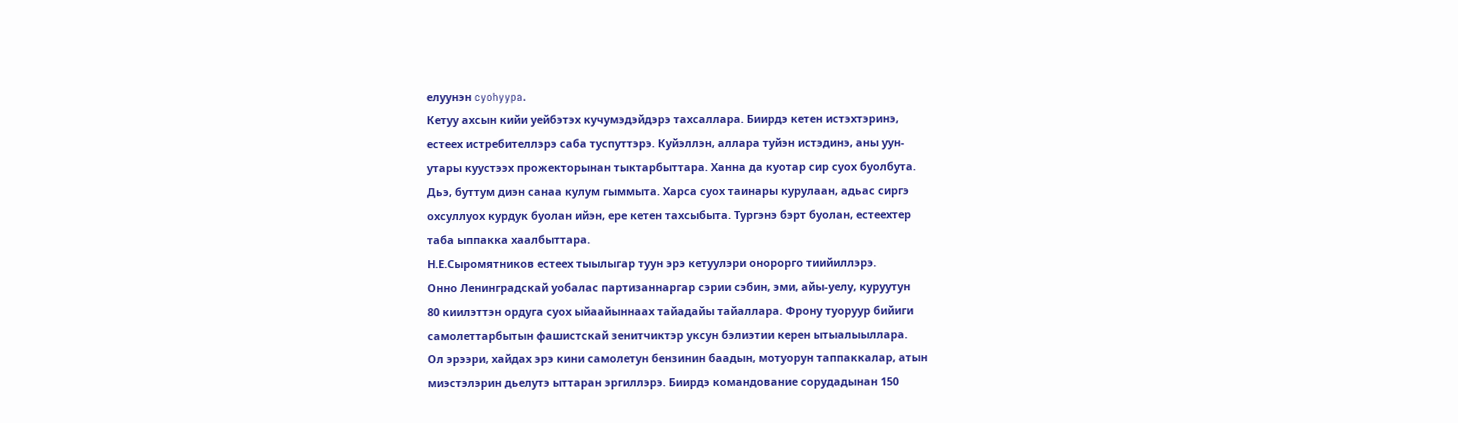елуунэн cyohyypa.
Кетуу ахсын кийи уейбэтэх кучумэдэйдэрэ тахсаллара. Биирдэ кетен истэхтэринэ,
естеех истребителлэрэ саба туспуттэрэ. Куйэллэн, аллара туйэн истэдинэ, аны уун-
утары куустээх прожекторынан тыктарбыттара. Ханна да куотар сир суох буолбута.
Дьэ, буттум диэн санаа кулум гыммыта. Харса суох таинары курулаан, адьас сиргэ
охсуллуох курдук буолан ийэн, ере кетен тахсыбыта. Тургэнэ бэрт буолан, естеехтер
таба ыппакка хаалбыттара.
Н.Е.Сыромятников естеех тыылыгар туун эрэ кетуулэри онорорго тиийиллэрэ.
Онно Ленинградскай уобалас партизаннаргар сэрии сэбин, эми, айы-уелу, куруутун
80 киилэттэн ордуга суох ыйаайыннаах тайадайы тайаллара. Фрону туоруур бийиги
самолеттарбытын фашистскай зенитчиктэр уксун бэлиэтии керен ытыалыыллара.
Ол эрээри, хайдах эрэ кини самолетун бензинин баадын, мотуорун таппаккалар, атын
миэстэлэрин дьелутэ ыттаран эргиллэрэ. Биирдэ командование сорудадынан 150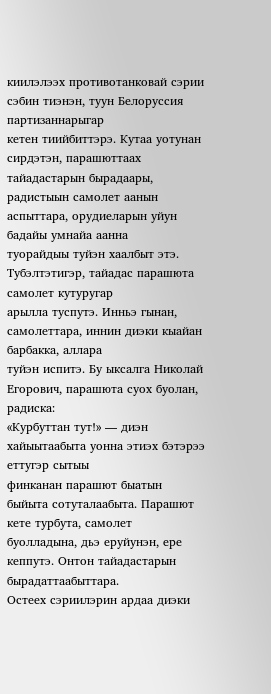киилэлээх противотанковай сэрии сэбин тиэнэн, туун Белоруссия партизаннарыгар
кетен тиийбиттэрэ. Кутаа уотунан сирдэтэн, парашюттаах тайадастарын бырадаары,
радистыын самолет аанын аспыттара, орудиеларын уйун бадайы умнайа аанна
туорайдыы туйэн хаалбыт этэ. Тубэлтэтигэр, тайадас парашюта самолет кутуругар
арылла туспутэ. Инньэ гынан, самолеттара, иннин диэки кыайан барбакка, аллара
туйэн испитэ. Бу ыксалга Николай Егорович, парашюта суох буолан, радиска:
«Курбуттан тут!» — диэн хайыытаабыта уонна этиэх бэтэрээ еттугэр сытыы
финканан парашют быатын быйыта сотуталаабыта. Парашют кете турбута, самолет
буолладына, дьэ еруйунэн, ере кеппутэ. Онтон тайадастарын бырадаттаабыттара.
Остеех сэриилэрин ардаа диэки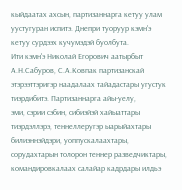кыйдаатах ахсын, партизаннарга кетуу улам
уустугуран испитэ. Днепри туоруур кэмн'э кетуу сурдээх кучумэдэй буолбута.
Ити кэмн'э Николай Егорович аатырбыт А.Н.Сабуров, С.А.Ковпак партизанскай
этэрээттэригэр наадалаах тайадастары угустук тиэрдибитэ. Партизаннарга айы-уелу,
эми, сэрии сэбин, сибиэйэй хайыаттары тиэрдэллэрэ, теннеллеругэр ыарыйахтары
билиэннэйдэри, уоппускалаахтары, сорудахтарын толорон теннер разведчиктары,
командировкалаах салайар кадрдары илдьэ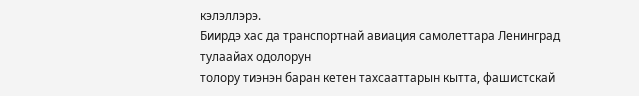кэлэллэрэ.
Биирдэ хас да транспортнай авиация самолеттара Ленинград тулаайах одолорун
толору тиэнэн баран кетен тахсааттарын кытта, фашистскай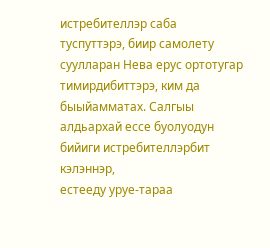истребителлэр саба
туспуттэрэ, биир самолету суулларан Нева ерус ортотугар тимирдибиттэрэ, ким да
быыйамматах. Салгыы алдьархай ессе буолуодун бийиги истребителлэрбит кэлэннэр,
естееду уруе-тараа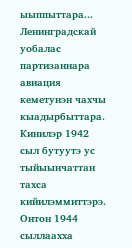ыыппыттара...
Ленинградскай уобалас партизаннара авиация кеметунэн чахчы кыадырбыттара.
Кинилэр 1942 сыл бутуутэ ус тыйыынчаттан тахса кийилэммиттэрэ. Онтон 1944
сыллаахха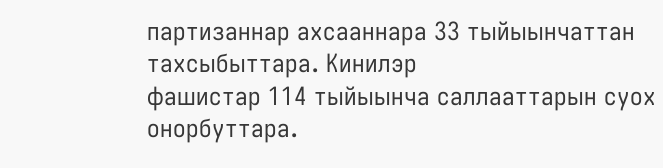партизаннар ахсааннара 33 тыйыынчаттан тахсыбыттара. Кинилэр
фашистар 114 тыйыынча саллааттарын суох онорбуттара.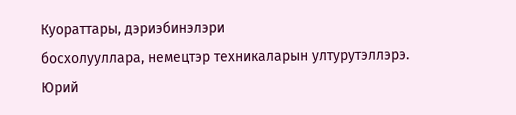Куораттары, дэриэбинэлэри
босхолууллара, немецтэр техникаларын ултурутэллэрэ.
Юрий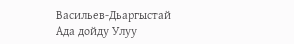Васильев-Дьаргыстай
Ада дойду Улуу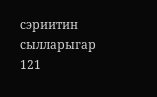сэриитин сылларыгар 121